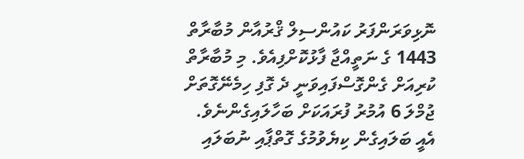ނޮޅިވަރަންފަރު ކައުންސިލް ޤްރުއާން މުބާރާތް 1443 ގެ ނަތީއްޖާ ފާޅުކޮށްފިއެވެ. މި މުބާރާތް ކުރިއަށް ގެންގޮސްފައިވަނީ ދެ ގޮފި ހިމެނޭގޮތަށް ޖުމްލަ 6 އުމުރު ފުރައަކަށް ބަހާލައިގެންނެވެ. އެއީ ބަލައިގެން ކިޔެވުމުގެ ގޮތްޕާއި ނުބަލައި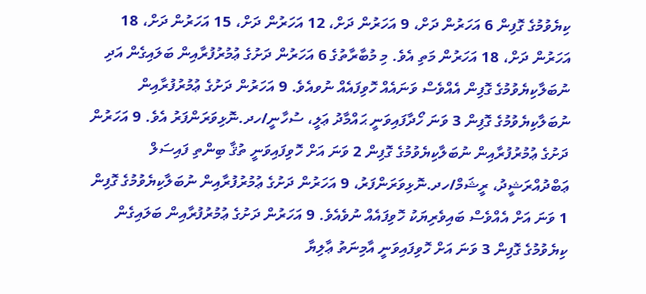ކިޔެވުމުގެ ގޮފިން 6 އަހަރުން ދަށް، 9 އަހަރުން ދަށް، 12 އަހަރުން ދަށް، 15 އަހަރުން ދަށް، 18 އަހަރުން ދަށް، 18 އަހަރުން މަތި އެވެ. މި މުބާރާތުގެ 6 އަހަރުން ދަށުގެ ޢުމުރުފުރާއިން ބަލައިގެން އަދި ނުބަލާކިޔެވުމުގެ ގޮފިން އެއްވެސް ވަނައެއް ހޮވިފައެއް ނުވއެވެ. 9 އަހަރުން ދަށުގެ ޢުމުރުފުރާއިން ނުބަލާކިޔެވުމުގެ ގޮފިން 3 ވަނަ ހޯދާފައިވަނީ ޙައްމާދު ޢަލީ، ސުހާނީ/ހދ.ނޮޅިވަރަންފަރު އެވެ. 9 އަހަރުން ދަށުގެ ޢުމުރުފުރާއިން ނުބަލާކިޔެވުމުގެ ގޮފިން 2 ވަނަ އަށް ހޮވިފައިވަނީ ތުޤާ ބިންތި ފައިސަލް ޢަބްދުއްރަޝީދު، ރީޝަމް/ހދ.ނޮޅިވަރަންފަރު، 9 އަހަރުން ދަށުގެ ޢުމުރުފުރާއިން ނުބަލާކިޔެވުމުގެ ގޮފިން 1 ވަނަ އަށް އެއްވެސް ބައިވެރިޔަކު ހޮވިފައެއް ނުވެއެވެ. 9 އަހަރުން ދަށުގެ ޢުމުރުފުރާއިން ބަލައިގެން ކިޔެވުމުގެ ގޮފިން 3 ވަނަ އަށް ހޮވިފައިވަނީ އާމިނަތު ޢާލިޔާ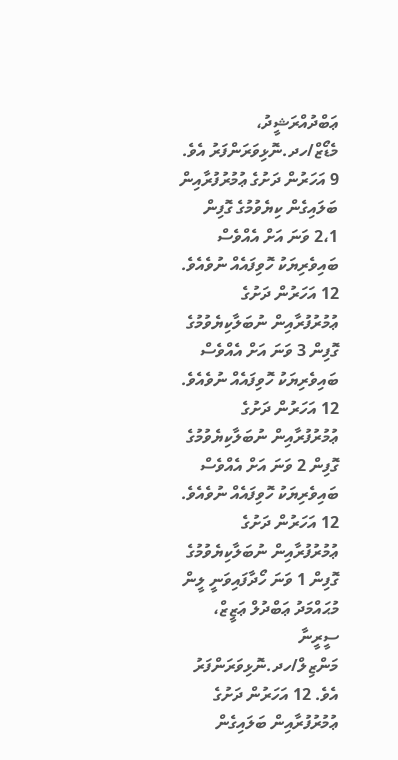ޢަބްދުއްރަޝީދު، މެޑޯޒް/ހދ.ނޮޅިވަރަންފަރު އެވެ. 9 އަހަރުން ދަށުގެ ޢުމުރުފުރާއިން ބަލައިގެން ކިޔެވުމުގެ ގޮފިން 2،1 ވަނަ އަށް އެއްވެސް ބައިވެރިޔަކު ހޮވިފައެއް ނުވެއެވެ. 12 އަހަރުން ދަށުގެ ޢުމުރުފުރާއިން ނުބަލާކިޔެވުމުގެ ގޮފިން 3 ވަނަ އަށް އެއްވެސް ބައިވެރިޔަކު ހޮވިފައެއް ނުވެއެވެ. 12 އަހަރުން ދަށުގެ ޢުމުރުފުރާއިން ނުބަލާކިޔެވުމުގެ ގޮފިން 2 ވަނަ އަށް އެއްވެސް ބައިވެރިޔަކު ހޮވިފައެއް ނުވެއެވެ. 12 އަހަރުން ދަށުގެ ޢުމުރުފުރާއިން ނުބަލާކިޔެވުމުގެ ގޮފިން 1 ވަނަ ހޯދާފައިވަނީ ލީން މުޙައްމަދު ޢަބްދުލް ޢަޒީޒް، ސީރީނާ މަންޒިލް/ހދ.ނޮޅިވަރަންފަރު އެވެ. 12 އަހަރުން ދަށުގެ ޢުމުރުފުރާއިން ބަލައިގެން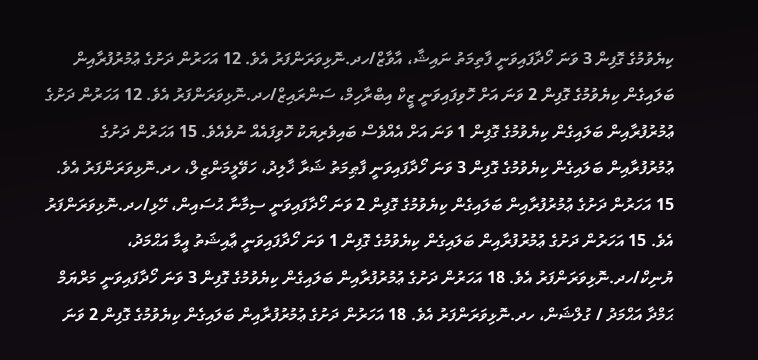ކިޔެވުމުގެ ގޮފިން 3 ވަނަ ހޯދާފައިވަނީ ފާތިމަތު ނައިޝާ، އާވާޒް/ހދ.ނޮޅިވަރަންފަރު އެވެ. 12 އަހަރުން ދަށުގެ ޢުމުރުފުރާއިން ބަލައިގެން ކިޔެވުމުގެ ގޮފިން 2 ވަނަ އަށް ހޮވިފައިވަނީ ޒީކް އިބްރާހިމް، ސަންރައިޒް/ހދ.ނޮޅިވަރަންފަރު އެވެ. 12 އަހަރުން ދަށުގެ ޢުމުރުފުރާއިން ބަލައިގެން ކިޔެވުމުގެ ގޮފިން 1 ވަނަ އަށް އެއްވެސް ބައިވެރިޔަކު ހޮވިފައެއް ނުވެއެވެ. 15 އަހަރުން ދަށުގެ ޢުމުރުފުރާއިން ބަލައިގެން ކިޔެވުމުގެ ގޮފިން 3 ވަނަ ހޯދާފައިވަނީ ފާޠިމަތު ޝަރާ ޚާލިދު، ހަވޭލީމަންޒިލް، ހދ.ނޮޅިވަރަންފަރު އެވެ. 15 އަހަރުން ދަށުގެ ޢުމުރުފުރާއިން ބަލައިގެން ކިޔެވުމުގެ ގޮފިން 2 ވަނަ ހޯދާފައިވަނީ ސިމާނާ ޙުސައިން، ހޭޅި/ހދ.ނޮޅިވަރަންފަރު އެވެ. 15 އަހަރުން ދަށުގެ ޢުމުރުފުރާއިން ބަލައިގެން ކިޔެވުމުގެ ގޮފިން 1 ވަނަ ހޯދާފައިވަނީ ޢާއިޝަތު އީމާ އަޙްމަދު، ޔުނިކް/ހދ.ނޮޅިވަރަންފަރު އެވެ. 18 އަހަރުން ދަށުގެ ޢުމުރުފުރާއިން ބަލައިގެން ކިޔެވުމުގެ ގޮފިން 3 ވަނަ ހޯދާފައިވަނީ މަރްޔަމް ޙަމްދާ އަޙްމަދު / ގުލްޝަން، ހދ.ނޮޅިވަރަންފަރު އެވެ. 18 އަހަރުން ދަށުގެ ޢުމުރުފުރާއިން ބަލައިގެން ކިޔެވުމުގެ ގޮފިން 2 ވަނަ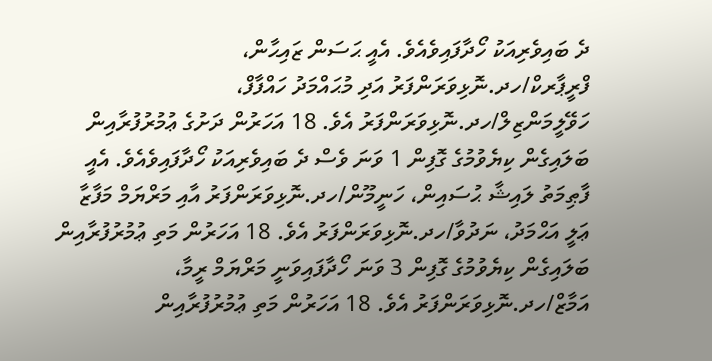ދެ ބައިވެރިއަކު ހޯދާފައިވެއެވެ. އެއީ ޙަސަން ޒައިޙާން، ފްރީޕާރކް/ހދ.ނޮޅިވަރަންފަރު އަދި މުޙައްމަދު ހައްފާފް، ހަވޭލީމަންޒިލް/ހދ.ނޮޅިވަރަންފަރު އެވެ. 18 އަހަރުން ދަށުގެ ޢުމުރުފުރާއިން ބަލައިގެން ކިޔެވުމުގެ ގޮފިން 1 ވަނަ ވެސް ދެ ބައިވެރިއަކު ހޯދާފައިވެއެވެ. އެއީ ފާޠިމަތު ލައިޝާ ޙުސައިން، ހަނީމޫން/ހދ.ނޮޅިވަރަންފަރު އާއި މަރްޔަމް މަފާޒާ ޢަލީ އަޙްމަދު، ނަދުވާ/ހދ.ނޮޅިވަރަންފަރު އެވެ. 18 އަހަރުން މަތި ޢުމުރުފުރާއިން ބަލައިގެން ކިޔެވުމުގެ ގޮފިން 3 ވަނަ ހޯދާފައިވަނީ މަރްޔަމް ރީމާ، އަމާޒް/ހދ.ނޮޅިވަރަންފަރު އެވެ. 18 އަހަރުން މަތި ޢުމުރުފުރާއިން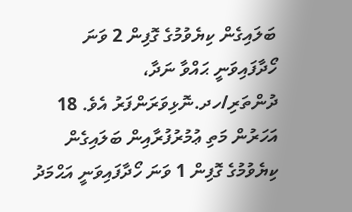ބަލައިގެން ކިޔެވުމުގެ ގޮފިން 2 ވަނަ ހޯދާފައިވަނީ ޙައްވާ ނަދާ، ދުންތަރި/ހދ.ނޮޅިވަރަންފަރު އެވެ. 18 އަހަރުން މަތި ޢުމުރުފުރާއިން ބަލައިގެން ކިޔެވުމުގެ ގޮފިން 1 ވަނަ ހޯދާފައިވަނީ އަޙްމަދު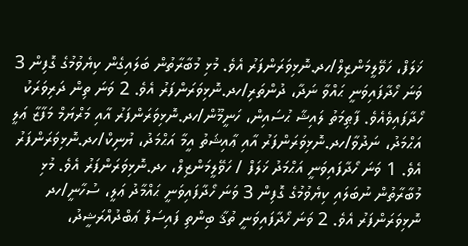ޚަލަފް، ހަވޭލީމަންޒިލް/ހދ.ނޮޅިވަރަންފަރު އެވެ. މުޅި މުބާރާތުން ބަލައިގެން ކިޔެވުމުގެ ގޮފިން 3 ވަނަ ހޯދާފައިވަނީ ޙައްވާ ނަދާ، ދުންތަރި/ހދ.ނޮޅިވަރަންފަރު އެވެ. 2 ވަނަ ތިން ދަރިވަރަކު ހޯދާފައިވެއެވެ. ފާޠިމަތު ލައިޝާ ޙުސައިން، ހަނީމޫން/ހދ.ނޮޅިވަރަންފަރު އާއި މަރްޔަމް މަފާޒާ ޢަލީ އަޙްމަދު، ނަދުވާ/ހދ.ނޮޅިވަރަންފަރު އާއި ޢާއިޝަތު އީމާ އަޙްމަދު، ޔުނިކް/ހދ.ނޮޅިވަރަންފަރު އެވެ. 1 ވަނަ ހޯދާފައިވަނީ އަޙްމަދު ޚަލަފް / ހަވޭލީމަންޒިލް، ހދ.ނޮޅިވަރަންފަރު އެވެ. މުޅި މުބާރާތުން ނުބަލައި ކިޔެވުމުގެ ގޮފިން 3 ވަނަ ހޯދާފައިވަނީ ޙައްމާދު ޢަލީ، ސުހާނީ/ހދ ނޮޅިވަރަންފަރު އެވެ. 2 ވަނަ ހޯދާފައިވަނީ ތުޤާ ބިންތި ފައިސަލް ޢަބްދުއްރަޝީދު،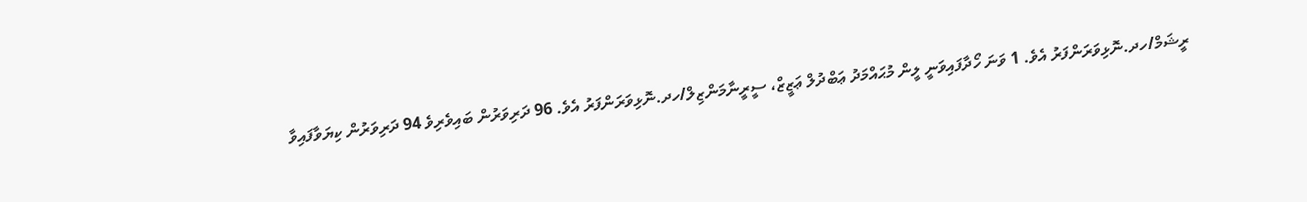ރީޝަމް/ހދ.ނޮޅިވަރަންފަރު އެވެ. 1 ވަނަ ހޯދާފައިވަނީ ލީން މުޙައްމަދު ޢަބްދުލް ޢަޒީޒް، ސީރީނާމަންޒިލް/ހދ.ނޮޅިވަރަންފަރު އެވެ. 96 ދަރިވަރުން ބައިވެރިވެ 94 ދަރިވަރުން ކިޔަވާފައިވާ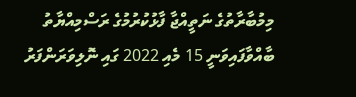މިމުބާރާތުގެ ނަތީއްޖާ ފާޅުކުރުމުގެ ރަސްމިއްޔާތު ބާއްވާފައިވަނީ 15 މެއި 2022 ގައި ނޮލިވަރަންފަރު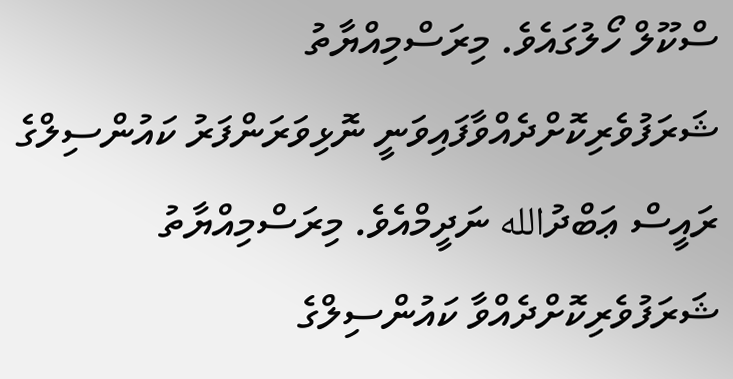ސްކޫލް ހޯލުގައެވެ. މިރަސްމިއްޔާތު ޝަރަފުވެރިކޮށްދެއްވާފައިވަނީ ނޮޅިވަރަންފަރު ކައުންސިލްގެ ރައީސް ޢަބްދުالله ނަދީމްއެވެ. މިރަސްމިއްޔާތު ޝަރަފުވެރިކޮށްދެއްވާ ކައުންސިލްގެ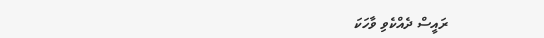ރައީސް ދެއްކެވި ވާހަކަ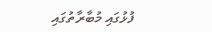ފުޅުގައި މުބާރާތުގައި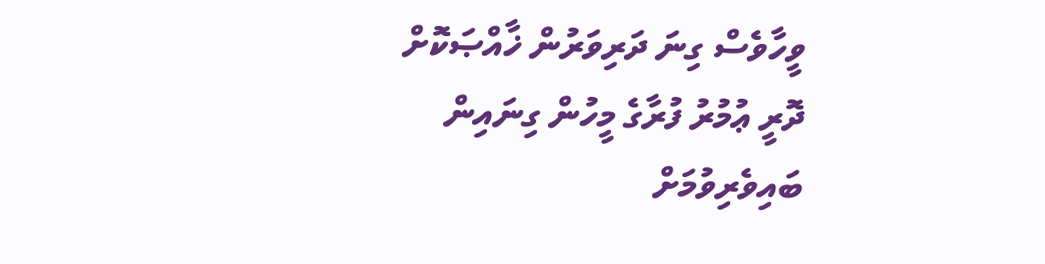ވީހާވެސް ގިނަ ދަރިވަރުން ޚާއްޞަކޮށް ދޮރީ ޢުމުރު ފުރާގެ މީހުން ގިނައިން ބައިވެރިވުމަށް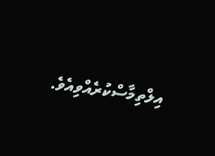އިލްތިމާސްކުރެއްވިއެވެ.